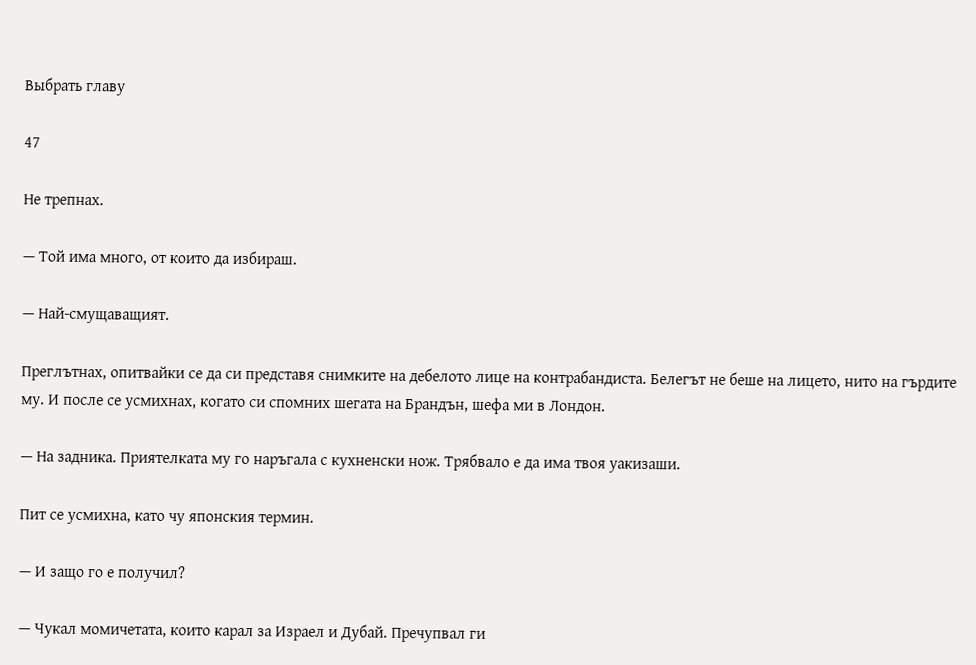Выбрать главу

47

Не трепнах.

— Той има много, от които да избираш.

— Най-смущаващият.

Преглътнах, опитвайки се да си представя снимките на дебелото лице на контрабандиста. Белегът не беше на лицето, нито на гърдите му. И после се усмихнах, когато си спомних шегата на Брандън, шефа ми в Лондон.

— На задника. Приятелката му го наръгала с кухненски нож. Трябвало е да има твоя уакизаши.

Пит се усмихна, като чу японския термин.

— И защо го е получил?

— Чукал момичетата, които карал за Израел и Дубай. Пречупвал ги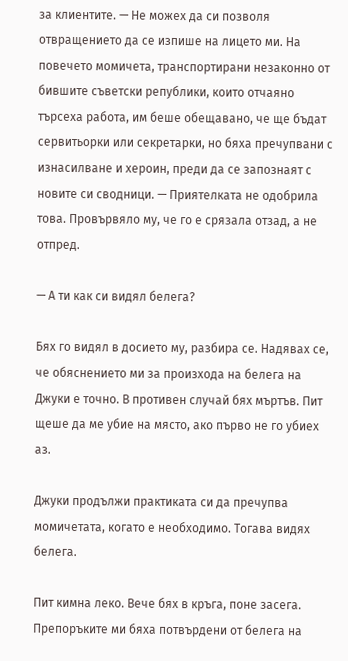за клиентите. — Не можех да си позволя отвращението да се изпише на лицето ми. На повечето момичета, транспортирани незаконно от бившите съветски републики, които отчаяно търсеха работа, им беше обещавано, че ще бъдат сервитьорки или секретарки, но бяха пречупвани с изнасилване и хероин, преди да се запознаят с новите си сводници. — Приятелката не одобрила това. Провървяло му, че го е срязала отзад, а не отпред.

— А ти как си видял белега?

Бях го видял в досието му, разбира се. Надявах се, че обяснението ми за произхода на белега на Джуки е точно. В противен случай бях мъртъв. Пит щеше да ме убие на място, ако първо не го убиех аз.

Джуки продължи практиката си да пречупва момичетата, когато е необходимо. Тогава видях белега.

Пит кимна леко. Вече бях в кръга, поне засега. Препоръките ми бяха потвърдени от белега на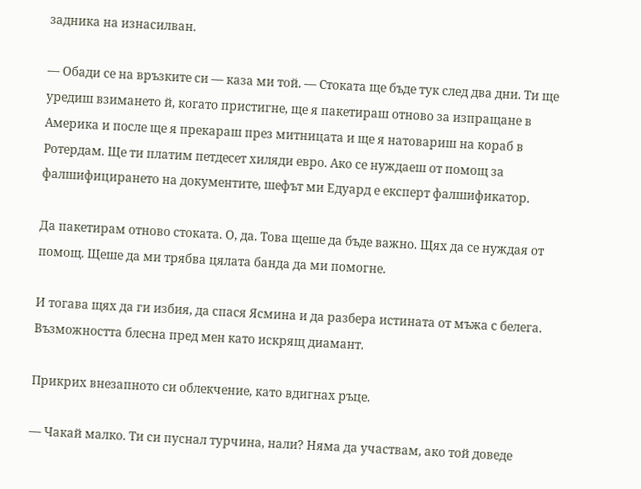задника на изнасилван.

— Обади се на връзките си — каза ми той. — Стоката ще бъде тук след два дни. Ти ще уредиш взимането й, когато пристигне, ще я пакетираш отново за изпращане в Америка и после ще я прекараш през митницата и ще я натовариш на кораб в Ротердам. Ще ти платим петдесет хиляди евро. Ако се нуждаеш от помощ за фалшифицирането на документите, шефът ми Едуард е експерт фалшификатор.

Да пакетирам отново стоката. О, да. Това щеше да бъде важно. Щях да се нуждая от помощ. Щеше да ми трябва цялата банда да ми помогне.

И тогава щях да ги избия, да спася Ясмина и да разбера истината от мъжа с белега. Възможността блесна пред мен като искрящ диамант.

Прикрих внезапното си облекчение, като вдигнах ръце.

— Чакай малко. Ти си пуснал турчина, нали? Няма да участвам, ако той доведе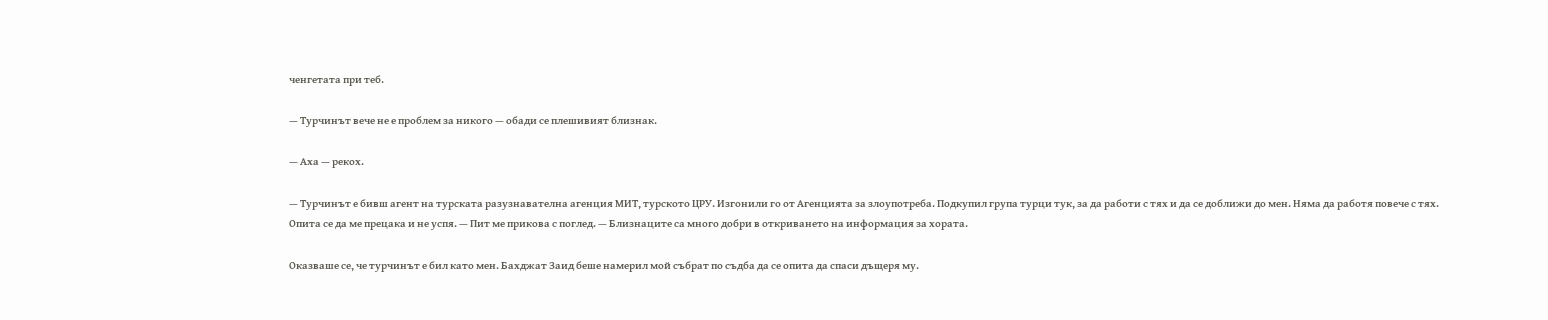ченгетата при теб.

— Турчинът вече не е проблем за никого — обади се плешивият близнак.

— Аха — рекох.

— Турчинът е бивш агент на турската разузнавателна агенция МИТ, турското ЦРУ. Изгонили го от Агенцията за злоупотреба. Подкупил група турци тук, за да работи с тях и да се доближи до мен. Няма да работя повече с тях. Опита се да ме прецака и не успя. — Пит ме прикова с поглед. — Близнаците са много добри в откриването на информация за хората.

Оказваше се, че турчинът е бил като мен. Бахджат Заид беше намерил мой събрат по съдба да се опита да спаси дъщеря му.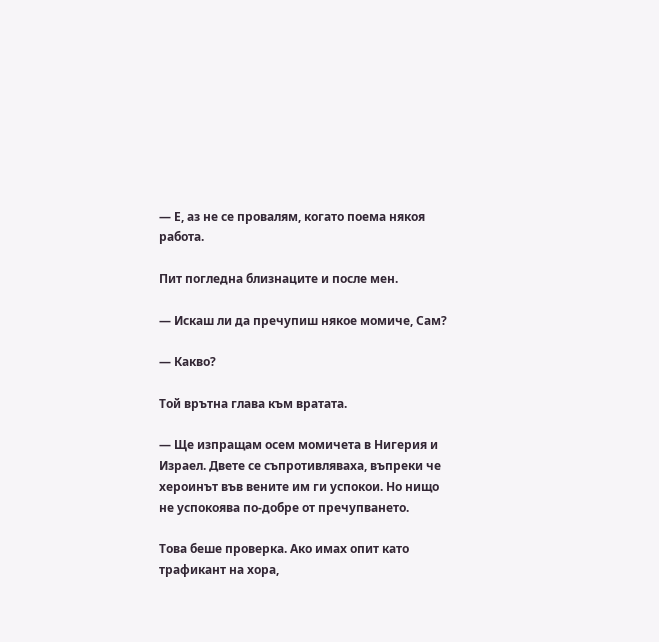— Е, аз не се провалям, когато поема някоя работа.

Пит погледна близнаците и после мен.

— Искаш ли да пречупиш някое момиче, Сам?

— Какво?

Той врътна глава към вратата.

— Ще изпращам осем момичета в Нигерия и Израел. Двете се съпротивляваха, въпреки че хероинът във вените им ги успокои. Но нищо не успокоява по-добре от пречупването.

Това беше проверка. Ако имах опит като трафикант на хора,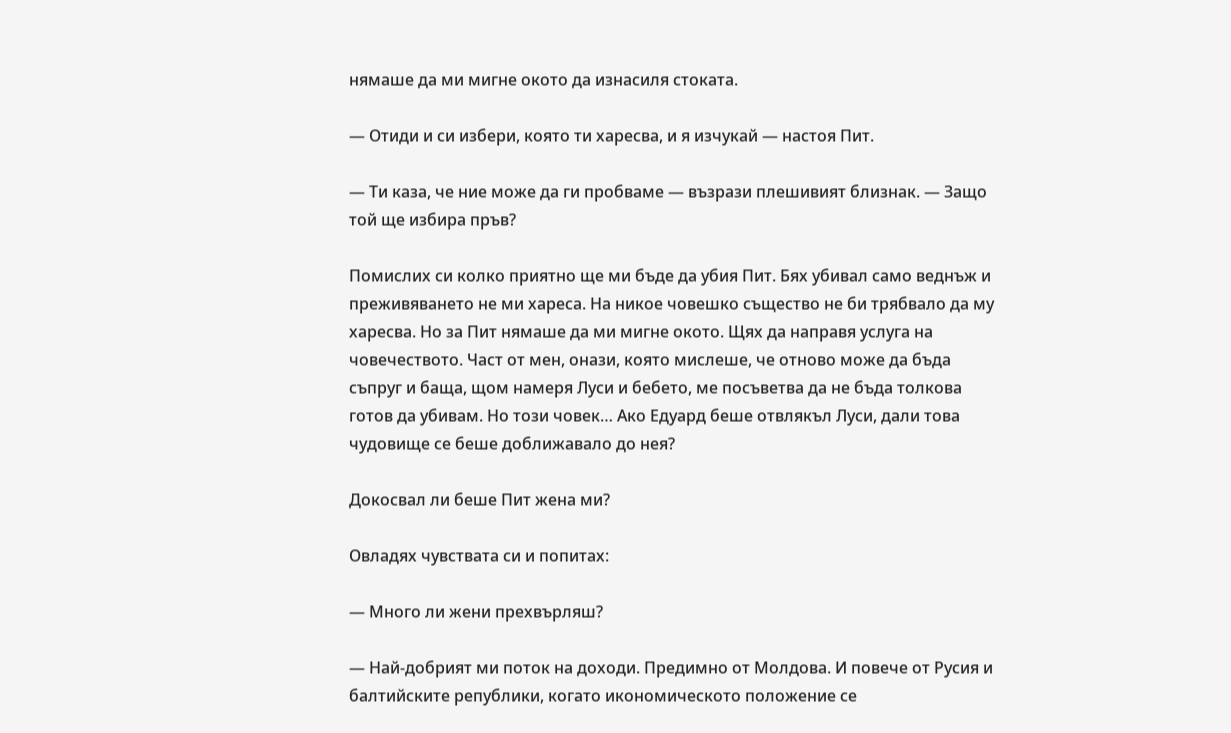нямаше да ми мигне окото да изнасиля стоката.

— Отиди и си избери, която ти харесва, и я изчукай — настоя Пит.

— Ти каза, че ние може да ги пробваме — възрази плешивият близнак. — Защо той ще избира пръв?

Помислих си колко приятно ще ми бъде да убия Пит. Бях убивал само веднъж и преживяването не ми хареса. На никое човешко същество не би трябвало да му харесва. Но за Пит нямаше да ми мигне окото. Щях да направя услуга на човечеството. Част от мен, онази, която мислеше, че отново може да бъда съпруг и баща, щом намеря Луси и бебето, ме посъветва да не бъда толкова готов да убивам. Но този човек… Ако Едуард беше отвлякъл Луси, дали това чудовище се беше доближавало до нея?

Докосвал ли беше Пит жена ми?

Овладях чувствата си и попитах:

— Много ли жени прехвърляш?

— Най-добрият ми поток на доходи. Предимно от Молдова. И повече от Русия и балтийските републики, когато икономическото положение се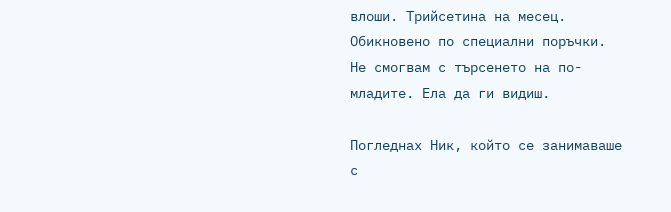влоши. Трийсетина на месец. Обикновено по специални поръчки. Не смогвам с търсенето на по-младите. Ела да ги видиш.

Погледнах Ник, който се занимаваше с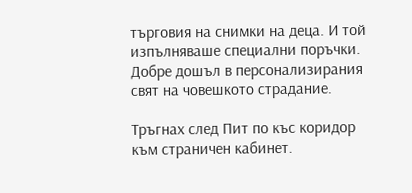търговия на снимки на деца. И той изпълняваше специални поръчки. Добре дошъл в персонализирания свят на човешкото страдание.

Тръгнах след Пит по къс коридор към страничен кабинет.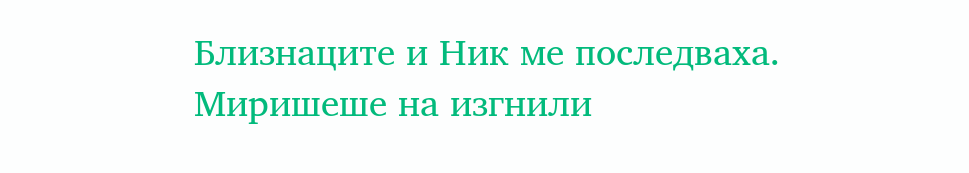Близнаците и Ник ме последваха. Миришеше на изгнили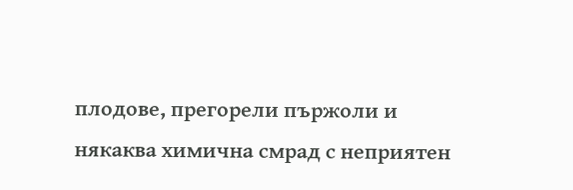плодове, прегорели пържоли и някаква химична смрад с неприятен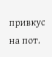привкус на пот.